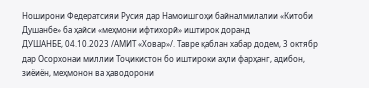Ноширони Федератсияи Русия дар Намоишгоҳи байналмилалии «Китоби Душанбе» ба ҳайси «меҳмони ифтихорӣ» иштирок доранд
ДУШАНБЕ, 04.10.2023 /АМИТ «Ховар»/. Тавре қаблан хабар додем, 3 октябр дар Осорхонаи миллии Тоҷикистон бо иштироки аҳли фарҳанг, адибон, зиёиён, меҳмонон ва ҳаводорони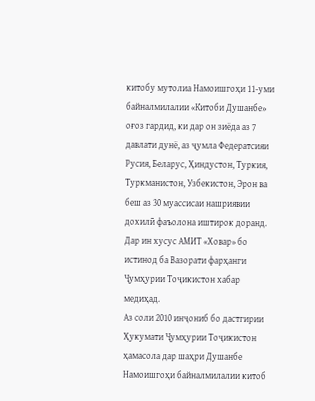китобу мутолиа Намоишгоҳи 11-уми байналмилалии «Китоби Душанбе» оғоз гардид, ки дар он зиёда аз 7 давлати дунё, аз ҷумла Федератсияи Русия, Беларус, Ҳиндустон, Туркия, Туркманистон, Узбекистон, Эрон ва беш аз 30 муассисаи нашриявии дохилӣ фаъолона иштирок доранд. Дар ин хусус АМИТ «Ховар» бо истинод ба Вазорати фарҳанги Ҷумҳурии Тоҷикистон хабар медиҳад.
Аз соли 2010 инҷониб бо дастгирии Ҳукумати Ҷумҳурии Тоҷикистон ҳамасола дар шаҳри Душанбе Намоишгоҳи байналмилалии китоб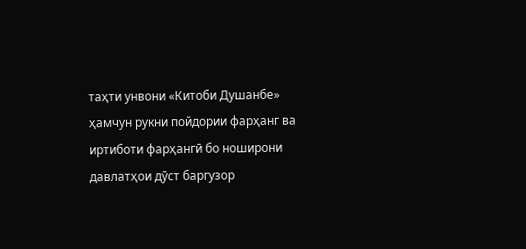таҳти унвони «Китоби Душанбе» ҳамчун рукни пойдории фарҳанг ва иртиботи фарҳангӣ бо ноширони давлатҳои дӯст баргузор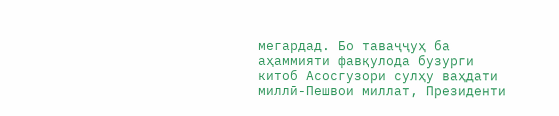мегардад. Бо таваҷҷуҳ ба аҳаммияти фавқулода бузурги китоб Асосгузори сулҳу ваҳдати миллӣ-Пешвои миллат, Президенти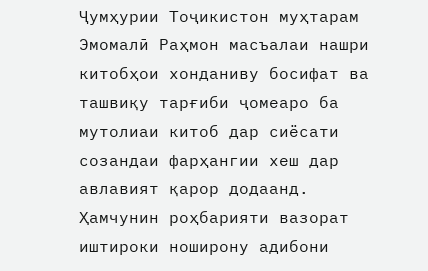Ҷумҳурии Тоҷикистон муҳтарам Эмомалӣ Раҳмон масъалаи нашри китобҳои хонданиву босифат ва ташвиқу тарғиби ҷомеаро ба мутолиаи китоб дар сиёсати созандаи фарҳангии хеш дар авлавият қарор додаанд.
Ҳамчунин роҳбарияти вазорат иштироки ноширону адибони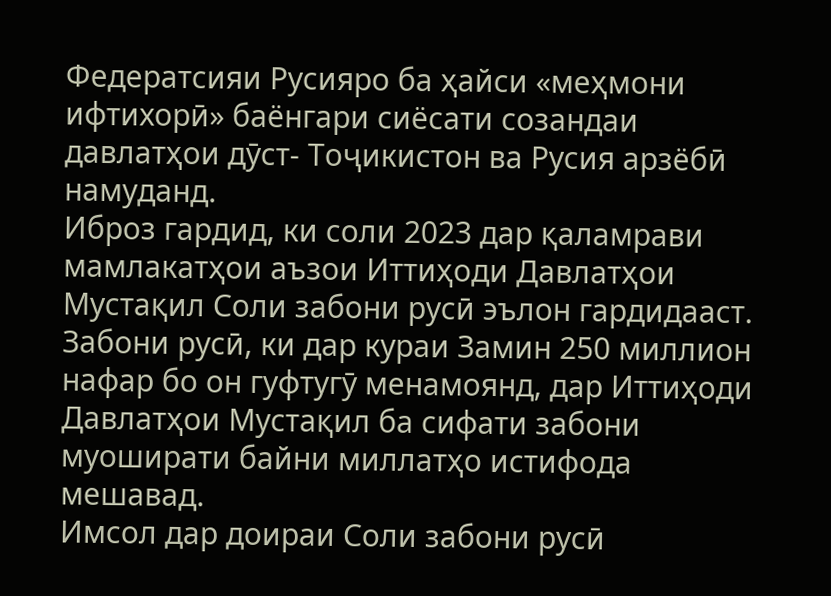Федератсияи Русияро ба ҳайси «меҳмони ифтихорӣ» баёнгари сиёсати созандаи давлатҳои дӯст- Тоҷикистон ва Русия арзёбӣ намуданд.
Иброз гардид, ки соли 2023 дар қаламрави мамлакатҳои аъзои Иттиҳоди Давлатҳои Мустақил Соли забони русӣ эълон гардидааст. Забони русӣ, ки дар кураи Замин 250 миллион нафар бо он гуфтугӯ менамоянд, дар Иттиҳоди Давлатҳои Мустақил ба сифати забони муоширати байни миллатҳо истифода мешавад.
Имсол дар доираи Соли забони русӣ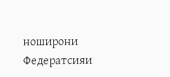ноширони Федератсияи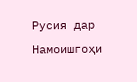Русия дар Намоишгоҳи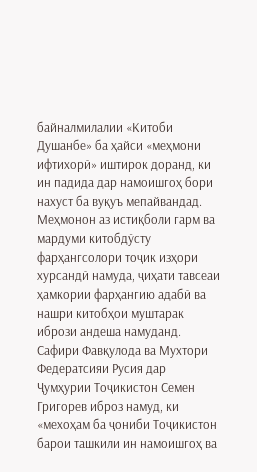байналмилалии «Китоби Душанбе» ба ҳайси «меҳмони ифтихорӣ» иштирок доранд, ки ин падида дар намоишгоҳ бори нахуст ба вуқуъ мепайвандад.
Меҳмонон аз истиқболи гарм ва мардуми китобдӯсту фарҳангсолори тоҷик изҳори хурсандӣ намуда, ҷиҳати тавсеаи ҳамкории фарҳангию адабӣ ва нашри китобҳои муштарак ибрози андеша намуданд.
Сафири Фавқулода ва Мухтори Федератсияи Русия дар Ҷумҳурии Тоҷикистон Семен Григорев иброз намуд, ки «мехоҳам ба ҷониби Тоҷикистон барои ташкили ин намоишгоҳ ва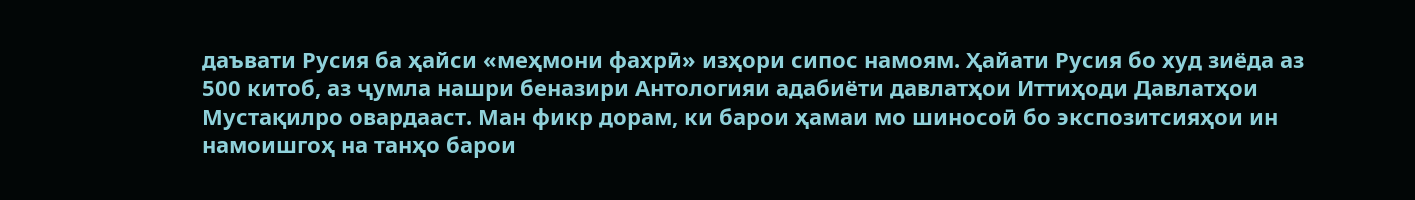даъвати Русия ба ҳайси «меҳмони фахрӣ» изҳори сипос намоям. Ҳайати Русия бо худ зиёда аз 500 китоб, аз ҷумла нашри беназири Антологияи адабиёти давлатҳои Иттиҳоди Давлатҳои Мустақилро овардааст. Ман фикр дорам, ки барои ҳамаи мо шиносоӣ бо экспозитсияҳои ин намоишгоҳ на танҳо барои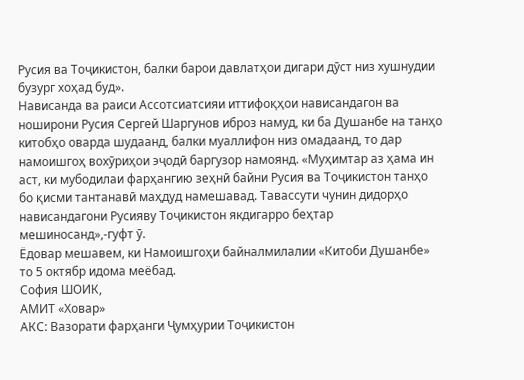Русия ва Тоҷикистон, балки барои давлатҳои дигари дӯст низ хушнудии бузург хоҳад буд».
Нависанда ва раиси Ассотсиатсияи иттифоқҳои нависандагон ва ноширони Русия Сергей Шаргунов иброз намуд, ки ба Душанбе на танҳо китобҳо оварда шудаанд, балки муаллифон низ омадаанд, то дар намоишгоҳ вохӯриҳои эҷодӣ баргузор намоянд. «Муҳимтар аз ҳама ин аст, ки мубодилаи фарҳангию зеҳнӣ байни Русия ва Тоҷикистон танҳо бо қисми тантанавӣ маҳдуд намешавад. Тавассути чунин дидорҳо нависандагони Русияву Тоҷикистон якдигарро беҳтар мешиносанд»,-гуфт ӯ.
Ёдовар мешавем, ки Намоишгоҳи байналмилалии «Китоби Душанбе» то 5 октябр идома меёбад.
София ШОИК,
АМИТ «Ховар»
АКС: Вазорати фарҳанги Ҷумҳурии Тоҷикистон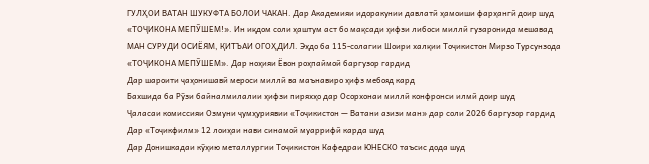ГУЛҲОИ ВАТАН ШУКУФТА БОЛОИ ЧАКАН. Дар Академияи идоракунии давлатӣ ҳамоиши фарҳангӣ доир шуд
«ТОҶИКОНА МЕПӮШЕМ!». Ин иқдом соли ҳаштум аст бо мақсади ҳифзи либоси миллӣ гузаронида мешавад
МАН СУРУДИ ОСИЁЯМ, ҚИТЪАИ ОГОҲДИЛ. Эҳдо ба 115-солагии Шоири халқии Тоҷикистон Мирзо Турсунзода
«ТОҶИКОНА МЕПӮШЕМ». Дар ноҳияи Ёвон роҳпаймоӣ баргузор гардид
Дар шароити ҷаҳонишавӣ мероси миллӣ ва маънавиро ҳифз мебояд кард
Бахшида ба Рӯзи байналмилалии ҳифзи пиряхҳо дар Осорхонаи миллӣ конфронси илмӣ доир шуд
Ҷаласаи комиссияи Озмуни ҷумҳуриявии «Тоҷикистон — Ватани азизи ман» дар соли 2026 баргузор гардид
Дар «Тоҷикфилм» 12 лоиҳаи нави синамоӣ муаррифӣ карда шуд
Дар Донишкадаи кӯҳию металлургии Тоҷикистон Кафедраи ЮНЕСКО таъсис дода шуд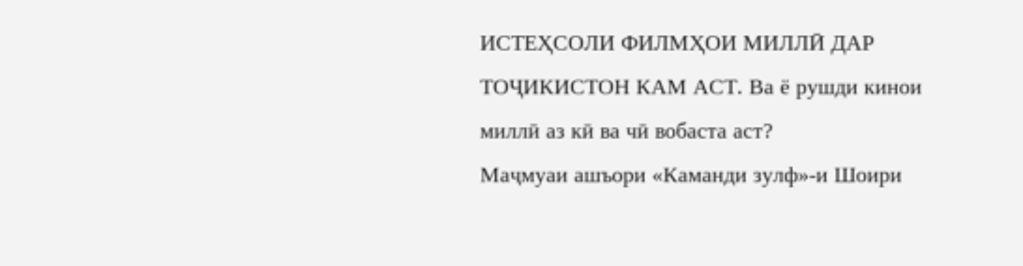ИСТЕҲСОЛИ ФИЛМҲОИ МИЛЛӢ ДАР ТОҶИКИСТОН КАМ АСТ. Ва ё рушди кинои миллӣ аз кӣ ва чӣ вобаста аст?
Маҷмуаи ашъори «Каманди зулф»-и Шоири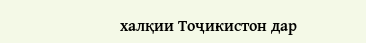халқии Тоҷикистон дар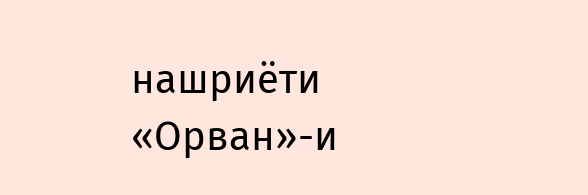нашриёти «Орван»-и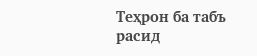Теҳрон ба табъ расид